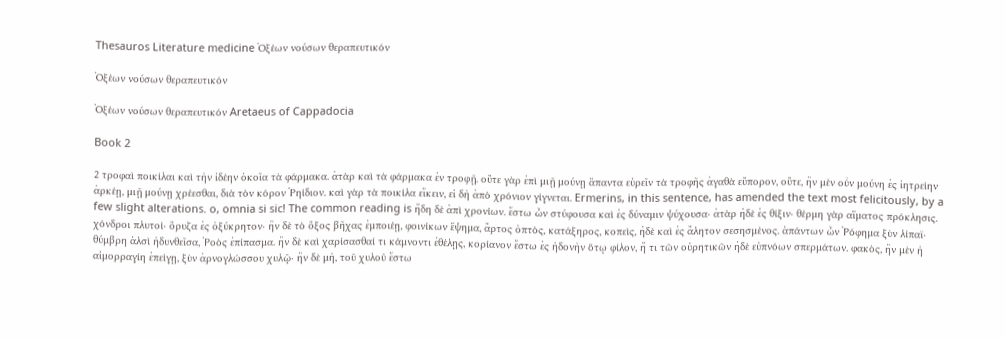Thesauros Literature medicine Ὀξέων νούσων θεραπευτικόν

Ὀξέων νούσων θεραπευτικόν

Ὀξέων νούσων θεραπευτικόν Aretaeus of Cappadocia

Book 2

2 τροφαὶ ποικίλαι καὶ τὴν ἰδέην ὁκοῖα τὰ φάρμακα. ἀτὰρ καὶ τὰ φάρμακα ἐν τροφῇ. οὔτε γὰρ ἐπὶ μιῇ μούνῃ ἅπαντα εὑρεῖν τὰ τροφῆς ἀγαθὰ εὔπορον, οὔτε, ἢν μὲν οὖν μούνη ἐς ἰητρείην ἀρκέῃ, μιῇ μούνῃ χρέεσθαι, διὰ τὸν κόρον Ῥηίδιον. καὶ γὰρ τὰ ποικίλα εἴκειν, εἰ δὴ ἀπὸ χρόνιον γίγνεται. Ermerins, in this sentence, has amended the text most felicitously, by a few slight alterations. o, omnia si sic! The common reading is ἤδη δὲ ἀπὶ χρονίων. ἔστω ὦν στύφουσα καὶ ἐς δύναμιν ψύχουσα· ἀτὰρ ἠδὲ ἐς θίξιν· θέρμη γὰρ αἵματος πρόκλησις. χόνδροι πλυτοί· ὄρυζα ἐς ὀξύκρητον· ἢν δὲ τὸ ὄξος βῆχας ἐμποιέῃ, φοινίκων ἕψημα, ἄρτος ὀπτὸς, κατάξηρος, κοπεὶς, ἠδὲ καὶ ἐς ἄλητον σεσησμένος. ἁπάντων ὦν Ῥόφημα ξὺν λίπαϊ· θύμβρη ἁλσὶ ἡδυνθεῖσα, Ῥοὸς ἐπίπασμα. ἢν δὲ καὶ χαρίσασθαί τι κάμνοντι ἐθέλῃς, κορίανον ἔστω ἐς ἡδονὴν ὅτῳ φίλον, ἤ τι τῶν οὐρητικῶν ἠδὲ εὐπνόων σπερμάτων. φακὸς, ἢν μὲν ἡ αἱμορραγίη ἐπείγῃ, ξὺν ἀρνογλώσσου χυλῷ· ἢν δὲ μὴ, τοῦ χυλοῦ ἔστω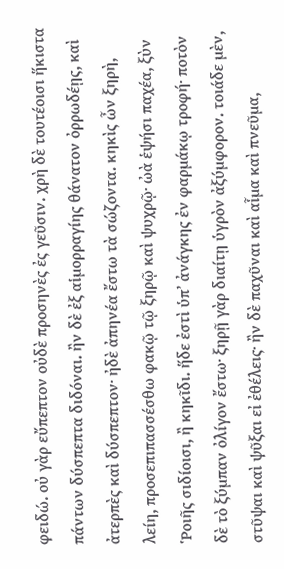φειδώ. οὐ γὰρ εὔπεπτον οὐδὲ προσηνὲς ἐς γεῦσιν. χρὴ δὲ τουτέοισι ἥκιστα πάντων δύσπεπτα διδόναι. ἢν δὲ ἐξ αἱμορραγίης θάνατον ὀρρωδέῃς, καὶ ἀτερπὲς καὶ δύσπεπτον· ἠδὲ ἀπηνέα ἔστω τὰ σώζοντα. κηκὶς ὦν ξηρὴ, λείη, προσεπιπασσέσθω φακῷ τῷ ξηρῷ καὶ ψυχρῷ· ὠὰ ἑψήσι παχέα, ξὺν Ῥοιῆς σιδίοισι, ἢ κηκῖδι. ἥδε ἐστὶ ὑπʼ ἀνάγκης ἐν φαρμάκῳ τροφή· ποτὸν δὲ τὸ ξύμπαν ὀλίγον ἔστω· ξηρῇ γὰρ διαίτῃ ὑγρὸν ἀξύμφορον. τοιάδε μὲν, στῦψαι καὶ ψῦξαι εἰ ἐθέλεις· ἢν δὲ παχῦναι καὶ αἷμα καὶ πνεῦμα,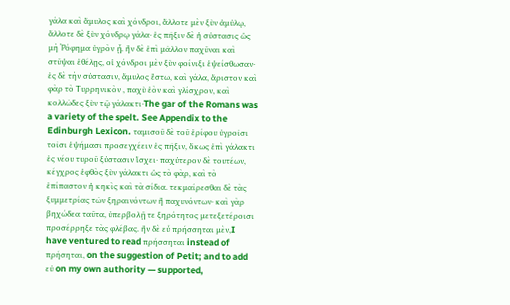γάλα καὶ ἄμυλος καὶ χόνδροι, ἄλλοτε μὲν ξὺν ἀμύλῳ, ἄλλοτε δὲ ξὺν χόνδρῳ γάλα· ἐς πῆξιν δὲ ἡ σύστασις ὡς μὴ Ῥόφημα ὑγρὸν ᾖ. ἢν δὲ ἐπὶ μᾶλλον παχῦναι καὶ στῦψαι ἐθέλῃς, οἱ χόνδροι μὲν ξὺν φοίνιξι ἑψείσθωσαν· ἐς δὲ τὴν σύστασιν, ἄμυλος ἔστω, καὶ γάλα, ἄριστον καὶ φὰρ τὸ Τυρρηνικὸν , παχὺ ἐὸν καὶ γλίσχρον, καὶ κολλῶδες ξὺν τῷ γάλακτι·The gar of the Romans was a variety of the spelt. See Appendix to the Edinburgh Lexicon. ταμισοῦ δὲ τοῦ ἐρίφου ὑγροῖσι τοῖσι ἑψήμασι προσεγχέειν ἐς πῆξιν, ὅκως ἐπὶ γάλακτι ἐς νέου τυροῦ ξύστασιν ἴσχει· παχύτερον δὲ τουτέων, κέγχρος ἑφθὸς ξὺν γάλακτι ὡς τὸ φὰρ, καὶ τὸ ἐπίπαστον ἡ κηκὶς καὶ τὰ σίδια. τεκμαίρεσθαι δὲ τὰς ξυμμετρίας τῶν ξηραινόντων ἢ παχυνόντων· καὶ γὰρ βηχώδεα ταῦτα, ὑπερβολῇ τε ξηρότητος μετεξετέροισι προσέρρηξε τὰς φλέβας. ἢν δὲ εὖ πρήσσηται μὲν,I have ventured to read πρήσσηται instead of πρήσηται, on the suggestion of Petit; and to add εὐ on my own authority — supported,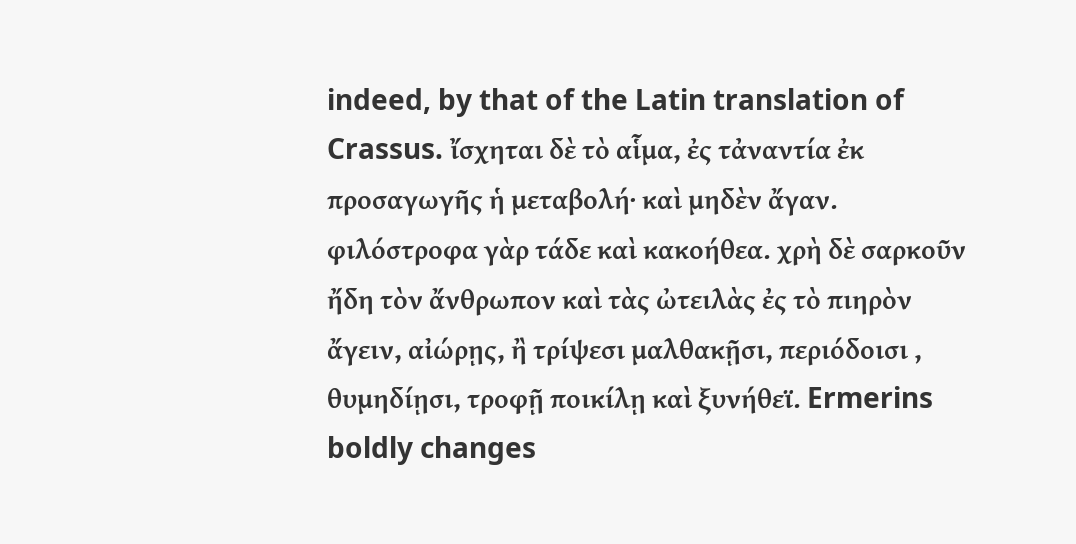indeed, by that of the Latin translation of Crassus. ἴσχηται δὲ τὸ αἷμα, ἐς τἀναντία ἐκ προσαγωγῆς ἡ μεταβολή· καὶ μηδὲν ἄγαν. φιλόστροφα γὰρ τάδε καὶ κακοήθεα. χρὴ δὲ σαρκοῦν ἤδη τὸν ἄνθρωπον καὶ τὰς ὠτειλὰς ἐς τὸ πιηρὸν ἄγειν, αἰώρῃς, ἢ τρίψεσι μαλθακῇσι, περιόδοισι , θυμηδίῃσι, τροφῇ ποικίλῃ καὶ ξυνήθεϊ. Ermerins boldly changes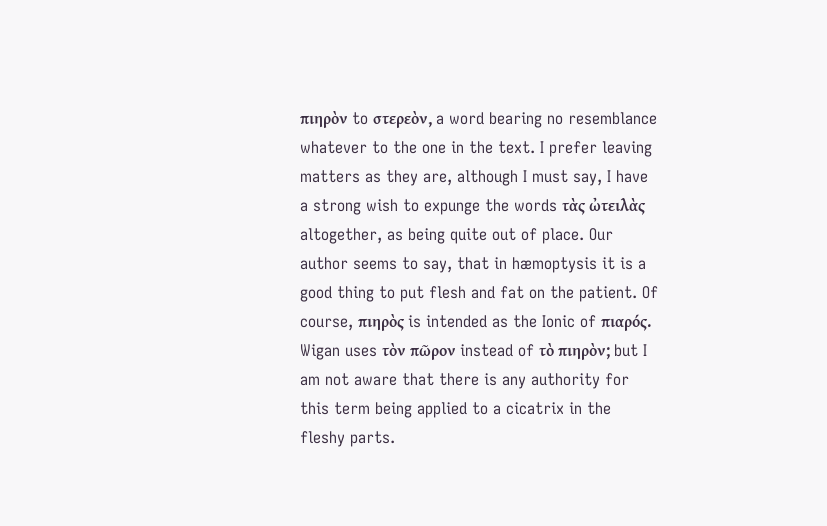πιηρὸν to στερεὸν, a word bearing no resemblance whatever to the one in the text. I prefer leaving matters as they are, although I must say, I have a strong wish to expunge the words τὰς ὠτειλὰς altogether, as being quite out of place. Our author seems to say, that in hæmoptysis it is a good thing to put flesh and fat on the patient. Of course, πιηρὸς is intended as the Ionic of πιαρός. Wigan uses τὸν πῶρον instead of τὸ πιηρὸν; but I am not aware that there is any authority for this term being applied to a cicatrix in the fleshy parts.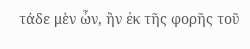τάδε μὲν ὦν, ἢν ἐκ τῆς φορῆς τοῦ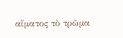αἵματος τὸ τρῶμα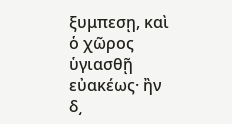ξυμπεσῃ, καὶ ὁ χῶρος ὑγιασθῇ εὐακέως· ἢν δ͵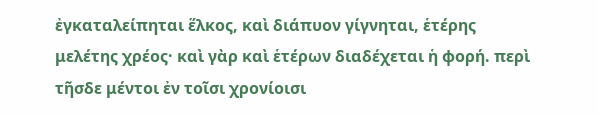ἐγκαταλείπηται ἕλκος, καὶ διάπυον γίγνηται, ἑτέρης μελέτης χρέος· καὶ γὰρ καὶ ἑτέρων διαδέχεται ἡ φορή. περὶ τῆσδε μέντοι ἐν τοῖσι χρονίοισι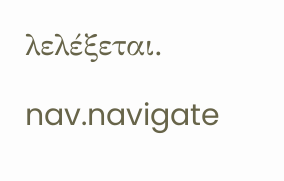λελέξεται.

nav.navigate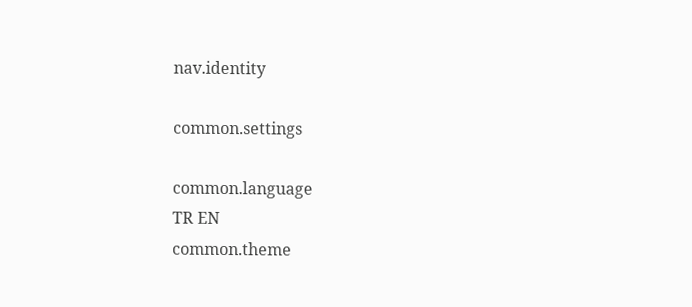nav.identity

common.settings

common.language
TR EN
common.theme